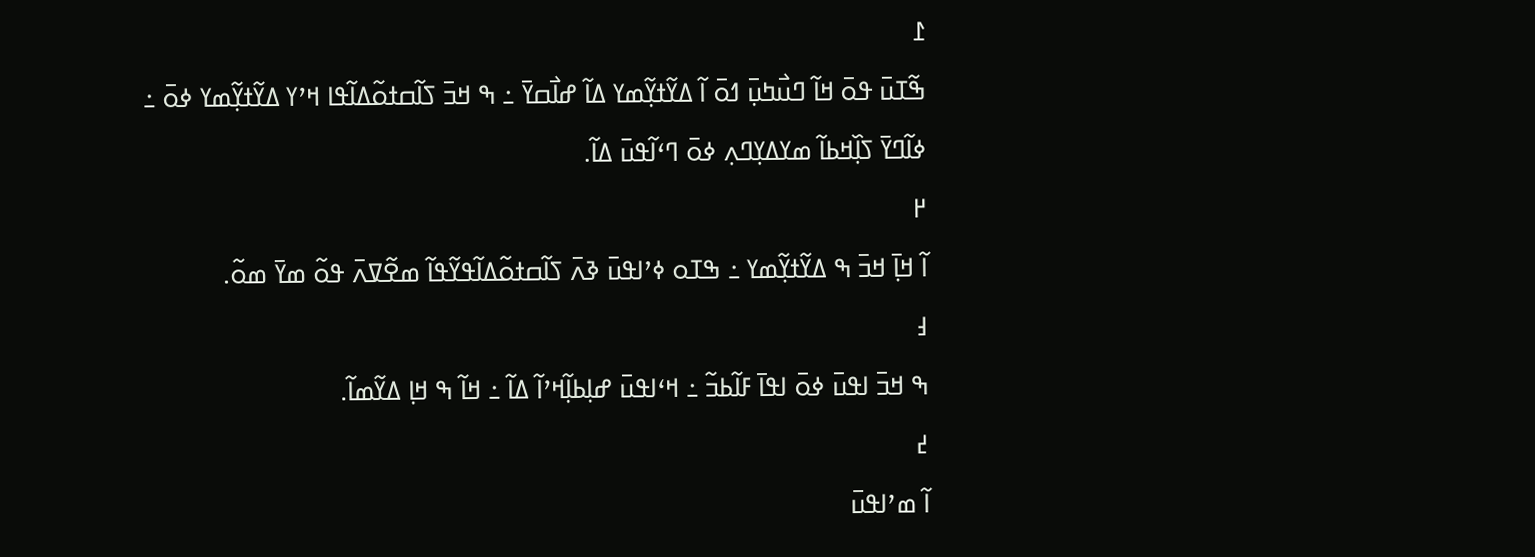߁
ߒ߬ߠߎ߫ ߟߋ߫ ߞߊ߬ ߣߎ߯ߤߎ߲߫ ߗߋ߫ ߊ߬ ߡߌ߬ߙߌ߲߬ߘߌ ߡߊ߬ ߝߊ߯ߛߌ߫ ߸ ߒ ߞߏ߫ ߖߊ߬ߛߙߋ߬ߡߊ߬ߟߊ ߞߴߌ ߡߌ߬ߙߌ߲߬ߘߌ ߦߋ߫ ߸ ߦߊ߬ߣߌ߫ ߖߊ߲߰ߞߕߊ߬ ߘߌߡߌ߲ߣߍ߲ ߦߋ߫ ߣߵߊ߬ߟߎ߫ ߡߊ߬.
߂
ߊ߬ ߞߊ߲߫ ߞߏ߫ ߒ ߡߌ߬ߙߌ߲߬ߘߌ ߸ ߒߠߋ ߦߴߊߟߎ߫ ߢߍ߫ ߖߊ߬ߛߙߋ߬ߡߊ߬ߟߌ߬ߟߊ߬ ߘߐ߬ߜߍ߫ ߟߋ߬ ߘߌ߫ ߘߋ߬.
߃
ߒ ߞߏ߫ ߊߟߎ߫ ߦߋ߫ ߊߟߊ߫ ߓߊ߬ߕߏ߬ ߸ ߞߵߊߟߎ߫ ߝߊ߲ߕߊ߲߬ߞߴߊ߬ ߡߊ߬ ߸ ߞߊ߬ ߒ ߞߊ߲ ߡߌ߬ߘߊ߬.
߄
ߊ߬ ߘߴߊߟߎ߫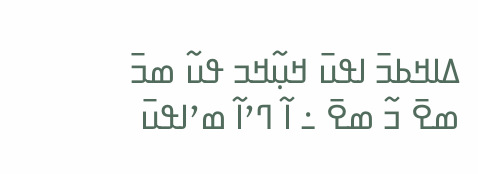ߡߊߞߕߏ߫ ߊߟߎ߫ ߞߎ߲߬ߞߏ ߟߎ߬ ߘߏ߫ ߘߐ߫ ߏ߬ ߘߐ߫ ߸ ߊ߬ ߣߴߊ߬ ߘߴߊߟߎ߫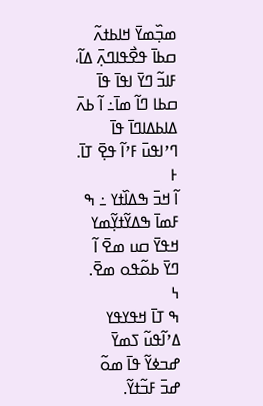ߘߏ߲߰ߘߌ߫ ߞߊߕߙߍ߬ ߛߕߊ߫ ߟߐ߯ߟߊߣߍ߲߫ ߡߊ߬، ߓߊߏ߬ ߣߌ߫ ߊߟߊ߫ ߟߊ߫ ߛߕߊ ߣߊ߬ ߘߊ߫߸ ߊ߬ ߕߍ߫ ߡߊߕߡߊߣߊ߫ ߟߊ߫ ߣߴߊߟߎ߫ ߓߴߊ߬ ߟߐ߲߫ ߠߊ߫.
߅
ߊ߬ ߞߏ߫ ߒߡߊ߰ߙߌ ߸ ߒ ߓߘߊ߫ ߒߡߌ߬ߙߌ߲߬ߘߌ ߞߟߌ߫ ߛߎ ߘߐ߫ ߊ߬ ߣߌ߫ ߕߋ߬ߟߋ ߘߐ߫.
߆
ߒ ߠߊ߫ ߞߟߌߟߌ ߡߴߊ߬ߟߎ߬ ߖߘߌ߫ ߝߏߦߌ߬ ߟߊ߫ ߘߋ߬ ߝߏ߫ ߓߏ߬ߙߌ߬.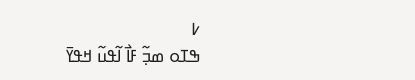߇
ߒߠߋ ߘߏ߲߬ ߓߊ߯ ߊ߬ߟߎ߬ ߞߟߌ߫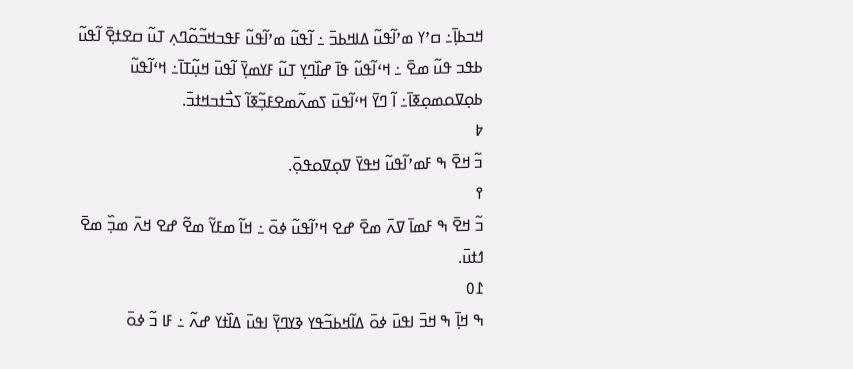ߞߏߕߊ߲߫߸ ߛߴߌ ߘߴߊ߬ߟߎ߬ ߡߊߞߕߏ߫ ߸ ߊ߬ߟߎ߬ ߘߴߊ߬ߟߎ߬ ߓߟߏߞߏ߬ߋ߬ߣߍ߲ ߠߎ߬ ߛߐߙߐ߲߫ ߊ߬ߟߎ߬ ߕߟߏ ߟߎ߬ ߘߐ߫ ߸ ߞߵߊ߬ߟߎ߬ ߟߊ߫ ߝߊ߰ߣߌ߲ ߠߎ߬ ߓߌߘߌ߲߫ ߊ߬ߟߎ߫ ߞߎ߲߬ߠߊ߫߸ ߞߵߊ߬ߟߎ߬ ߕߋ߲ߜߋߘߋ߲ߧߊ߫߸ ߊ߬ ߣߌ߫ ߞߵߊ߬ߟߎ߫ ߖߘߍ߬ߘߐߓߏ߲߬ߧߊ߬ ߖߏ߯ߙߏߞߙߏ߫.
߈
ߏ߬ ߞߐ߫ ߒ ߓߘߴߊ߬ߟߎ߬ ߞߟߌ߫ ߜߋ߲ߜߋߟߋ߲߫.
߉
ߏ߬ ߞߐ߫ ߒ ߓߘߊ߫ ߜߍ߫ ߘߐ߫ ߝߐ ߞߴߊ߬ߟߎ߬ ߦߋ߫ ߸ ߞߊ߬ ߘߓߌ߬ ߘߐ߬ ߝߐ ߞߍ߫ ߘߏ߲߰ ߘߐ߫ ߗߙߎ߫.
߁߀
ߒ ߞߊ߲߫ ߒ ߞߏ߫ ߊߟߎ߫ ߦߋ߫ ߡߊ߬ߞߕߏ߬ߟߌ ߢߌߣߌ߲߫ ߊߟߎ߫ ߡߊ߰ߙߌ ߝߍ߬ ߸ ߓߊ ߏ߬ ߦߋ߫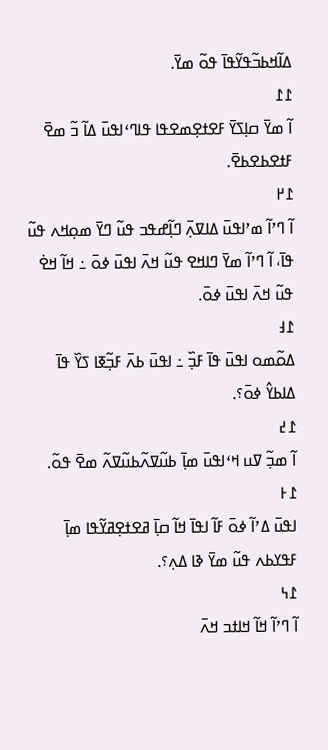ߡߊ߬ߞߕߏ߬ߟߌ߬ߟߊ߫ ߟߋ߬ ߘߌ߫.
߁߁
ߊ߬ ߘߌ߫ ߛߊ߲ߖߌ߫ ߓߐߙߐ߲ߘߐߟߊ ߟߊߣߵߊߟߎ߫ ߡߊ߬ ߏ߬ ߘߐ߫ ߓߙߐߕߐߕߐ߫.
߁߂
ߊ߬ ߣߴߊ߬ ߘߴߊߟߎ߫ ߡߊߜߍ߲߫ ߣߊ߲߬ߝߟߏ ߟߎ߬ ߣߌ߫ ߘߋ߲ߞߍ ߟߎ߬ ߟߊ߫، ߊ߬ ߣߴߊ߬ ߘߌ߫ ߣߊߞߐ ߟߎ߬ ߞߍ߫ ߊߟߎ߫ ߦߋ߫ ߸ ߞߊ߬ ߞߐ߭ ߟߎ߬ ߞߍ߫ ߊߟߎ߫ ߦߋ߫.
߁߃
ߡߋ߬ߘߋ ߊߟߎ߫ ߟߊ߫ ߓߏ߲߰ ߸ ߊߟߎ߫ ߕߍ߫ ߓߏ߲߬ߧߊ ߖߌ߰ ߟߊ߫ ߡߊߕߌ߮ ߦߋ߫؟.
߁߄
ߊ߬ ߘߏ߲߬ ߜߎ ߞߵߊߟߎ߫ ߘߊ߲߫ ߕߎ߬ߜߍ߬ߕߎ߬ߜߍ߬ ߘߐ߫ ߟߋ߬.
߁߅
ߊߟߎ߫ ߡߴߊ߬ ߦߋ߫ ߓߊ߬ ߊߟߊ߫ ߞߊ߬ ߛߊ߲߫ ߥߐߙߐ߲ߥߌ߬ߟߊ ߘߊ߲߫ ߓߟߌߕߍ ߟߎ߬ ߘߌ߫ ߢߊ ߡߍ߲؟.
߁߆
ߊ߬ ߣߴߊ߬ ߞߊ߬ ߞߊߙߏ ߞߍ߫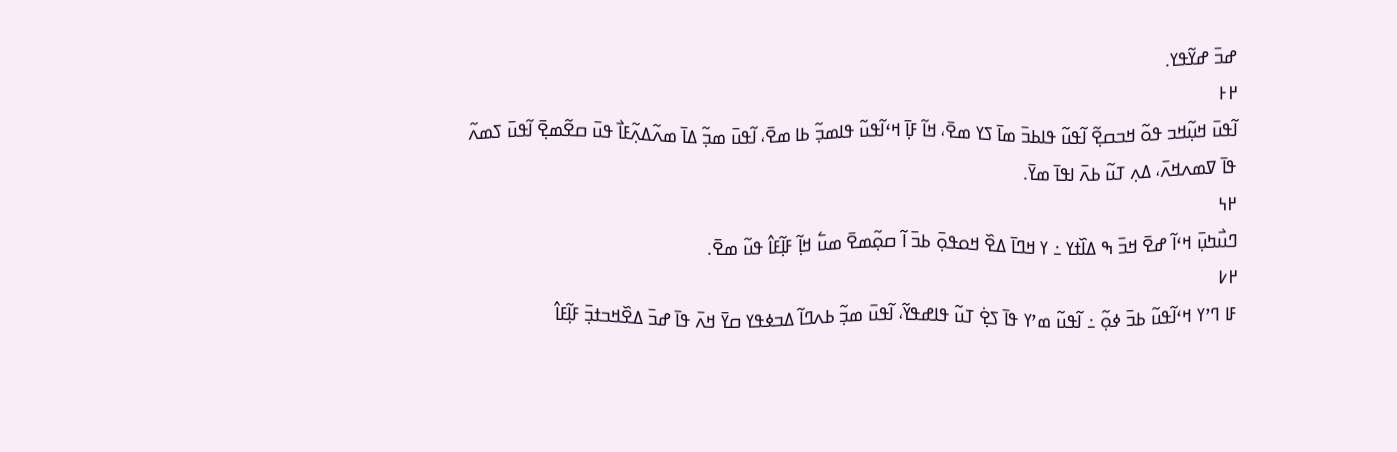ߝߏ߫ ߝߌ߬ߟߌ.
߂߅
ߊ߬ߟߎ߫ ߞߎ߲߬ߞߏ ߟߋ߬ ߞߏߛߐ߲߬ ߊ߬ߟߎ߬ ߟߊߕߏ߫ ߘߊ߫ ߖߌ ߘߐ߫، ߞߊ߬ ߓߊ߲߫ ߞߵߊ߬ߟߎ߬ ߟߊߘߏ߲߬ ߕߊ ߘߐ߫، ߊ߬ߟߎ߫ ߘߏ߲߬ ߡߊ߫ ߘߍ߬ߡߍ߲߬ߓߊ߯ ߟߎ߫ ߛߐ߬ߘߐ߲߫ ߊ߬ߟߎ߫ ߖߘߍ߬ ߟߊ߫ ߜߘߍߞߍ߫، ߡߍ߲ ߠߎ߬ ߕߍ߫ ߊߟߊ߫ ߘߌ߫.
߂߆
ߣߎ߯ߤߎ߲߫ ߞߵߊ߬ ߝߐ߫ ߞߏ߫ ߒ ߡߊ߰ߙߌ ߸ ߌ ߞߣߊ߫ ߡߐ߰ ߞߋߟߋ߲߫ ߕߏ߫ ߊ߬ ߛߋ߲߬ߘߐ߫ ߘߎ߱ ߞߊ߲߬ ߓߊ߲߬ߓߊ߮ ߟߎ߬ ߘߐ߫.
߂߇
ߓߊ ߣߴߌ ߞߵߊ߬ߟߎ߬ ߕߏ߫ ߦߋ߲߬ ߸ ߊ߬ߟߎ߬ ߘߴߌ ߟߊ߫ ߖߐ߲߭ ߠߎ߬ ߟߊߝߟߌ߬، ߊ߬ߟߎ߫ ߘߏ߲߬ ߕߍߣߊ߬ ߡߏߦߟߌ ߛߌ߫ ߞߍ߫ ߟߊ߫ ߝߏ߫ ߡߐ߰ߞߏߙߏ߲߫ ߓߊ߲߬ߓߊ߮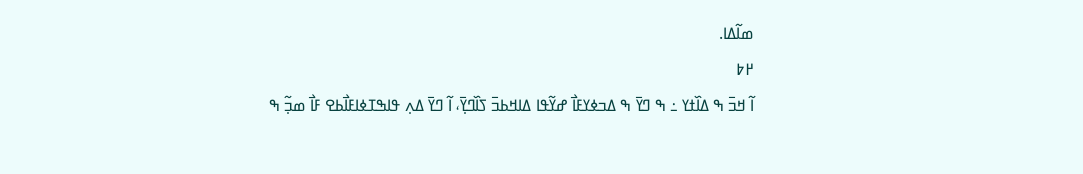ߘߊ߬ߡߊ.
߂߈
ߊ߬ ߞߏ߫ ߒ ߡߊ߰ߙߌ ߸ ߒ ߣߌ߫ ߒ ߡߏߦߌߓߊ߯ ߝߌ߬ߟߊ ߡߊߞߕߏ߫ ߖߊ߰ߣߌ߲߫، ߊ߬ ߣߌ߫ ߡߍ߲ ߟߊߒߠߦߊߓߊ߯ߕߐ ߓߊ߯ ߘߏ߲߬ ߒ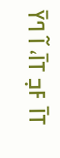ߠߊ߫ ߓߏ߲ ߠߊ߫، ߊ߬ ߣߌ߫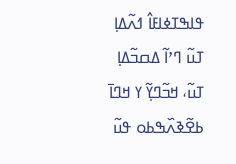ߟߊߒߠߦߊߓߊ߮ ߗߍ߬ߡߊ߲ ߠߎ߬ ߣߴߊ߬ ߡߛߏ߬ߡߊ߲ ߠߎ߬، ߞߏ߬ߣߌ߲߬ ߌ ߞߣߊ߫ ߕߐ߬ߢߍ߰ߒߕߋ ߟߎ߬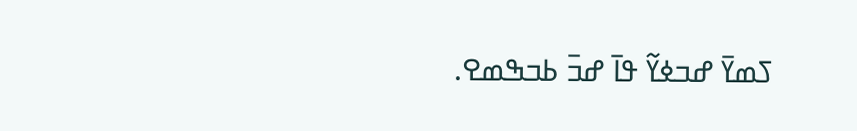ߖߘߌ߫ ߝߏߦߌ߬ ߟߊ߫ ߝߏ߫ ߕߏߒߘߐ.